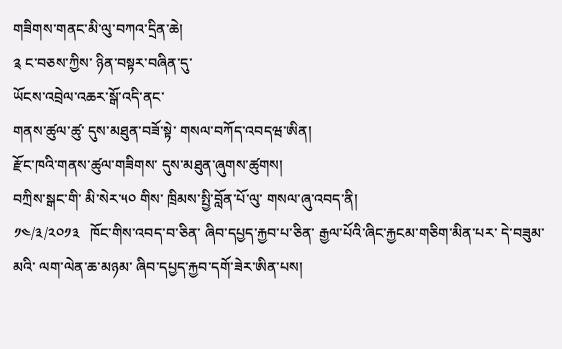གཟིགས་གནང་མི་ལུ་བཀའ་དྲིན་ཆེ།
༉ ང་བཅས་ཀྱིས་ ཉིན་བསྟར་བཞིན་དུ་
ཡོངས་འབྲེལ་འཆར་སྒོ་འདི་ནང་
གནས་ཚུལ་ཚུ་ དུས་མཐུན་བཟོ་སྟེ་ གསལ་བཀོད་འབདཝ་ཨིན།
རྫོང་ཁའི་གནས་ཚུལ་གཟིགས་ དུས་མཐུན་ཞུགས་ཚུགས།
བཀྲིས་སྒང་གི་ མི་སེར་༥༠ གིས་ ཁྲིམས་སྤྱི་བློན་པོ་ལུ་ གསལ་ཞུ་འབད་ནི།
༡༤/༣/༢༠༡༣   ཁོང་གིས་འབད་བ་ཅིན་ ཞིབ་དཔྱད་རྐྱབ་པ་ཅིན་ རྒྱལ་པོའི་ཞིང་རྐྱངམ་གཅིག་མིན་པར་ དེ་བཟུམ་མའི་ ལག་ལེན་ཆ་མཉམ་ ཞིབ་དཔྱད་རྐྱབ་དགོ་ཟེར་ཨིན་པས།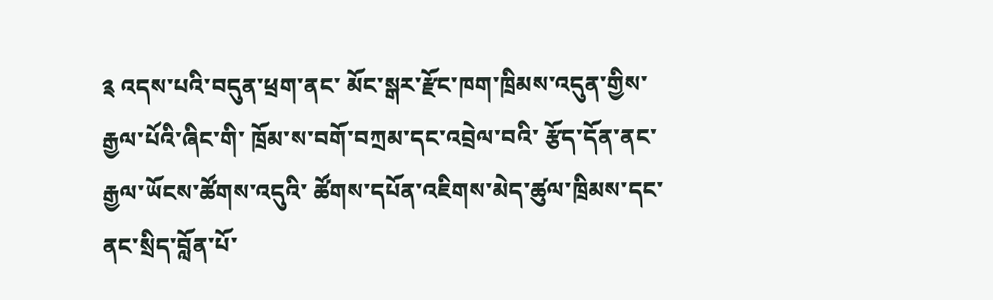༉ འདས་པའི་བདུན་ཕྲག་ནང་ མོང་སྒར་རྫོང་ཁག་ཁྲིམས་འདུན་གྱིས་ རྒྱལ་པོའི་ཞིང་གི་ ཁྲོམ་ས་བགོ་བཀྲམ་དང་འབྲེལ་བའི་ རྩོད་དོན་ནང་ རྒྱལ་ཡོངས་ཚོགས་འདུའི་ ཚོགས་དཔོན་འཇིགས་མེད་ཚུལ་ཁྲིམས་དང་ ནང་སྲིད་བློན་པོ་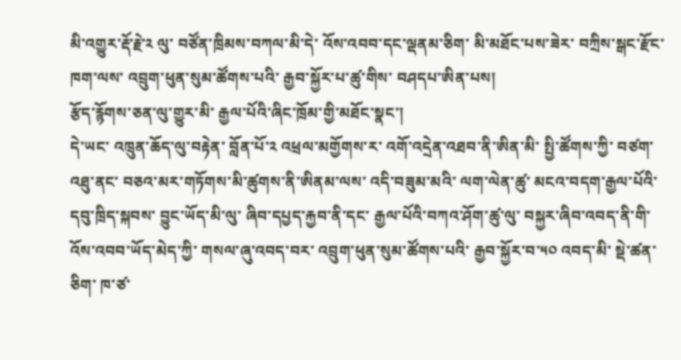མི་འགྱུར་རྡོ་རྗེ་༢ ལུ་ བཙོན་ཁྲིམས་བཀལ་མི་དེ་ འོས་འབབ་དང་ལྡནམ་ཅིག་ མི་མཐོང་པས་ཟེར་ བཀྲིས་སྒང་རྫོང་ཁག་ལས་ འབྲུག་ཕུན་སུམ་ཚོགས་པའི་ རྒྱབ་སྐྱོར་པ་ཚུ་གིས་ བཤདཔ་ཨིན་པས།
རྩོད་རྙོགས་ཅན་ལུ་གྱུར་མི་ རྒྱལ་པོའི་ཞིང་ཁྲོམ་གྱི་མཐོང་སྣང་།
དེ་ཡང་ འཁྲུན་ཆོད་ལུ་བརྟེན་ བློན་པོ་༢ འཕྲལ་མགྱོགས་ར་ འགོ་འདྲེན་འཐབ་ནི་ཨིན་མི་ སྤྱི་ཚོགས་ཀྱི་ བཙག་འཐུ་ནང་ བཅའ་མར་གཏོགས་མི་ཚུགས་ནི་ཨིནམ་ལས་ འདི་བཟུམ་མའི་ ལག་ལེན་ཚུ་ མངའ་བདག་རྒྱལ་པོའི་ དབུ་ཁྲིད་སྐབས་ བྱུང་ཡོད་མི་ལུ་ ཞིབ་དཔྱད་རྐྱབ་ནི་དང་ རྒྱལ་པོའི་བཀའ་ཤོག་ཚུ་ལུ་ བསྐྱར་ཞིབ་འབད་ནི་གི་ འོས་འབབ་ཡོད་མེད་ཀྱི་ གསལ་ཞུ་འབད་བར་ འབྲུག་ཕུན་སུམ་ཚོགས་པའི་ རྒྱབ་སྐྱོར་བ་༥༠ འབད་མི་ སྡེ་ཚན་ཅིག་ ཁ་ཙ་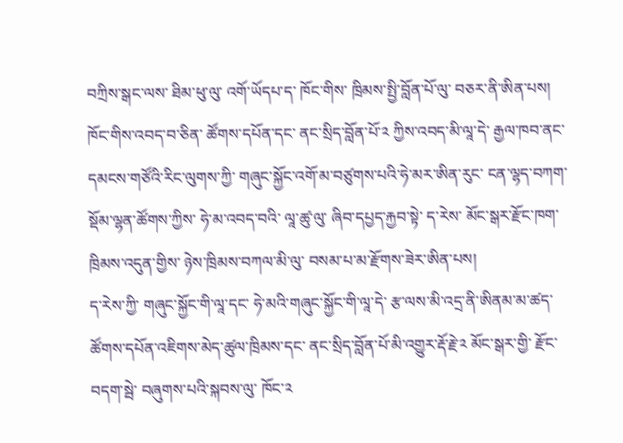བཀྲིས་སྒང་ལས་ ཐིམ་ཕུ་ལུ་ འགོ་ཡོདཔ་ད་ ཁོང་གིས་ ཁྲིམས་སྤྱི་བློན་པོ་ལུ་ བཅར་ནི་ཨིན་པས།
ཁོང་གིས་འབད་བ་ཅིན་ ཚོགས་དཔོན་དང་ ནང་སྲིད་བློན་པོ་༢ ཀྱིས་འབད་མི་ལཱ་དེ་ རྒྱལ་ཁབ་ནང་ དམངས་གཙོའི་རིང་ལུགས་ཀྱི་ གཞུང་སྐྱོང་འགོ་མ་བཙུགས་པའི་ཧེ་མར་ཨིན་རུང་ ངན་ལྷད་བཀག་སྡོམ་ལྷན་ཚོགས་ཀྱིས་ ཧེ་མ་འབད་བའི་ ལཱ་ཚུ་ལུ་ ཞིབ་དཔྱད་རྐྱབ་སྟེ་ ད་རེས་ མོང་སྒར་རྫོང་ཁག་ཁྲིམས་འདུན་གྱིས་ ཉེས་ཁྲིམས་བཀལ་མི་ལུ་ བསམ་པ་མ་རྫོགས་ཟེར་ཨིན་པས།
ད་རེས་ཀྱི་ གཞུང་སྐྱོང་གི་ལཱ་དང་ ཧེ་མའི་གཞུང་སྐྱོང་གི་ལཱ་དེ་ རྩ་ལས་མི་འདྲ་ནི་ཨིནམ་མ་ཚད་ ཚོགས་དཔོན་འཇིགས་མེད་ཚུལ་ཁྲིམས་དང་ ནང་སྲིད་བློན་པོ་མི་འགྱུར་རྡོ་རྗེ་༢ མོང་སྒར་གྱི་ རྫོང་བདག་སྦེ་ བཞུགས་པའི་སྐབས་ལུ་ ཁོང་༢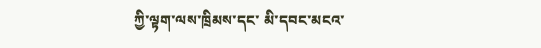ཀྱི་ལྟག་ལས་ཁྲིམས་དང་ མི་དབང་མངའ་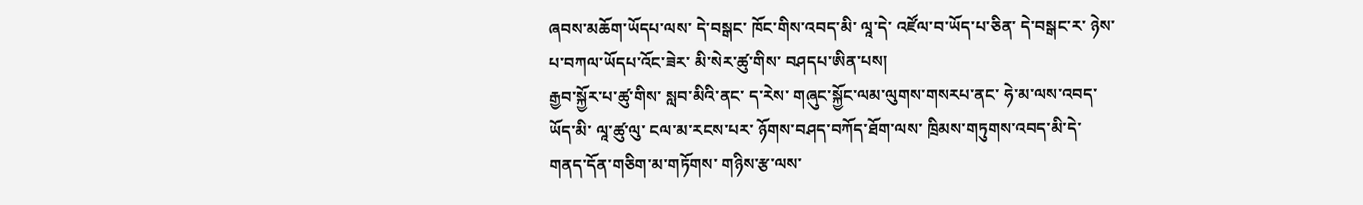ཞབས་མཆོག་ཡོདཔ་ལས་ དེ་བསྒང་ ཁོང་གིས་འབད་མི་ ལཱ་དེ་ འཛོལ་བ་ཡོད་པ་ཅིན་ དེ་བསྒང་ར་ ཉེས་པ་བཀལ་ཡོདཔ་འོང་ཟེར་ མི་སེར་ཚུ་གིས་ བཤདཔ་ཨིན་པས།
རྒྱབ་སྐྱོར་པ་ཚུ་གིས་ སླབ་མིའི་ནང་ ད་རེས་ གཞུང་སྐྱོང་ལམ་ལུགས་གསརཔ་ནང་ ཧེ་མ་ལས་འབད་ཡོད་མི་ ལཱ་ཚུ་ལུ་ ངལ་མ་རངས་པར་ ཉོགས་བཤད་བཀོད་ཐོག་ལས་ ཁྲིམས་གཏུགས་འབད་མི་དེ་ གནད་དོན་གཅིག་མ་གཏོགས་ གཉིས་རྩ་ལས་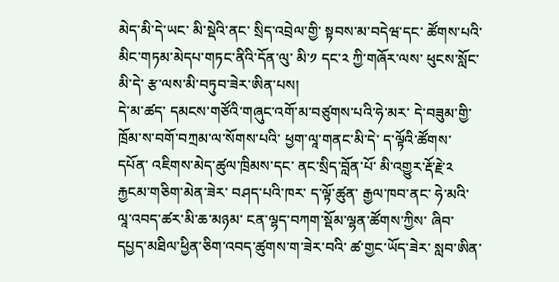མེད་མི་དེ་ཡང་ མི་སྡེའི་ནང་ སྲིད་འབྲེལ་གྱི་ སྟབས་མ་བདེཝ་དང་ ཚོགས་པའི་མིང་གཏམ་མེདཔ་གཏང་ནིའི་དོན་ལུ་ མི་༡ དང་༢ ཀྱི་གཞོར་ལས་ ཕུངས་སློང་མི་དེ་ རྩ་ལས་མི་བཏུབ་ཟེར་ཨིན་པས།
དེ་མ་ཚད་ དམངས་གཙོའི་གཞུང་འགོ་མ་བཙུགས་པའི་ཧེ་མར་ དེ་བཟུམ་གྱི་ ཁྲོམ་ས་བགོ་བཀྲམ་ལ་སོགས་པའི་ ཕྱག་ལཱ་གནང་མི་དེ་ ད་ལྟོའི་ཚོགས་དཔོན་ འཇིགས་མེད་ཚུལ་ཁྲིམས་དང་ ནང་སྲིད་བློན་པོ་ མི་འགྱུར་རྡོ་རྗེ་༢ རྐྱངམ་གཅིག་མེན་ཟེར་ བཤད་པའི་ཁར་ ད་ལྟོ་ཚུན་ རྒྱལ་ཁབ་ནང་ ཧེ་མའི་ ལཱ་འབད་ཚར་མི་ཆ་མཉམ་ ངན་ལྷད་བཀག་སྡོམ་ལྷན་ཚོགས་ཀྱིས་ ཞིབ་དཔྱད་མཐིལ་ཕྱིན་ཅིག་འབད་ཚུགས་ག་ཟེར་བའི་ ཚ་གྱང་ཡོད་ཟེར་ སླབ་ཨིན་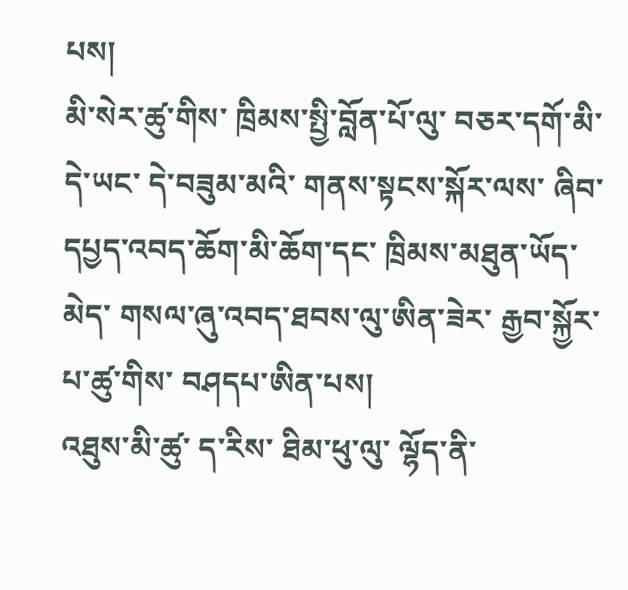པས།
མི་སེར་ཚུ་གིས་ ཁྲིམས་སྤྱི་བློན་པོ་ལུ་ བཅར་དགོ་མི་དེ་ཡང་ དེ་བཟུམ་མའི་ གནས་སྟངས་སྐོར་ལས་ ཞིབ་དཔྱད་འབད་ཆོག་མི་ཆོག་དང་ ཁྲིམས་མཐུན་ཡོད་མེད་ གསལ་ཞུ་འབད་ཐབས་ལུ་ཨིན་ཟེར་ རྒྱབ་སྐྱོར་པ་ཚུ་གིས་ བཤདཔ་ཨིན་པས།
འཐུས་མི་ཚུ་ ད་རིས་ ཐིམ་ཕུ་ལུ་ ལྷོད་ནི་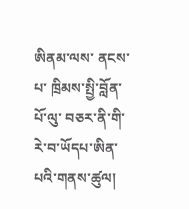ཨིནམ་ལས་ ནངས་པ་ ཁྲིམས་སྤྱི་བློན་པོ་ལུ་ བཅར་ནི་གི་ རེ་བ་ཡོདཔ་ཨིན་པའི་གནས་ཚུལ།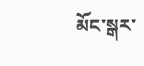མོང་སྒར་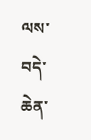ལས་ བདེ་ཆེན་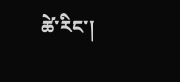ཚེ་རིང་།